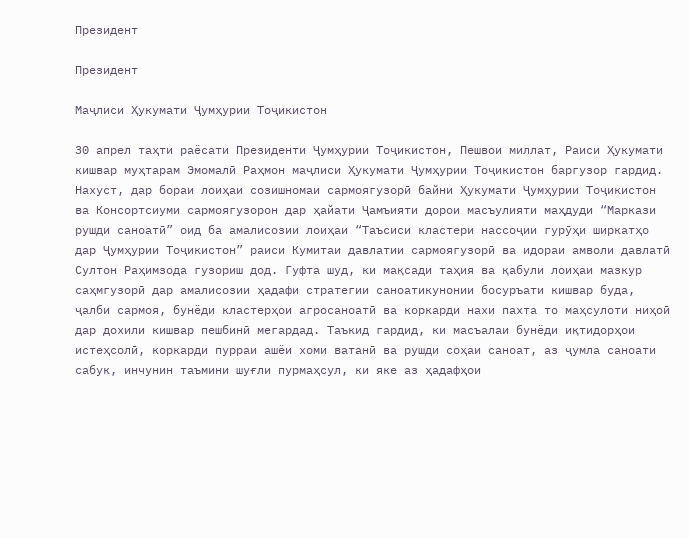Президент

Президент

Маҷлиси Ҳукумати Ҷумҳурии Тоҷикистон

30 апрел таҳти раёсати Президенти Ҷумҳурии Тоҷикистон, Пешвои миллат, Раиси Ҳукумати кишвар муҳтарам Эмомалӣ Раҳмон маҷлиси Ҳукумати Ҷумҳурии Тоҷикистон баргузор гардид. Нахуст, дар бораи лоиҳаи созишномаи сармоягузорӣ байни Ҳукумати Ҷумҳурии Тоҷикистон ва Консортсиуми сармоягузорон дар ҳайати Ҷамъияти дорои масъулияти маҳдуди “Маркази рушди саноатӣ” оид ба амалисозии лоиҳаи “Таъсиси кластери нассоҷии гурӯҳи ширкатҳо дар Ҷумҳурии Тоҷикистон” раиси Кумитаи давлатии сармоягузорӣ ва идораи амволи давлатӣ Султон Раҳимзода гузориш дод. Гуфта шуд, ки мақсади таҳия ва қабули лоиҳаи мазкур саҳмгузорӣ дар амалисозии ҳадафи стратегии саноатикунонии босуръати кишвар буда, ҷалби сармоя, бунёди кластерҳои агросаноатӣ ва коркарди нахи пахта то маҳсулоти ниҳоӣ дар дохили кишвар пешбинӣ мегардад. Таъкид гардид, ки масъалаи бунёди иқтидорҳои истеҳсолӣ, коркарди пурраи ашёи хоми ватанӣ ва рушди соҳаи саноат, аз ҷумла саноати сабук, инчунин таъмини шуғли пурмаҳсул, ки яке аз ҳадафҳои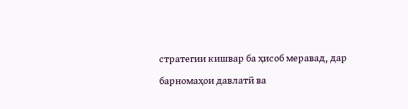стратегии кишвар ба ҳисоб меравад, дар барномаҳои давлатӣ ва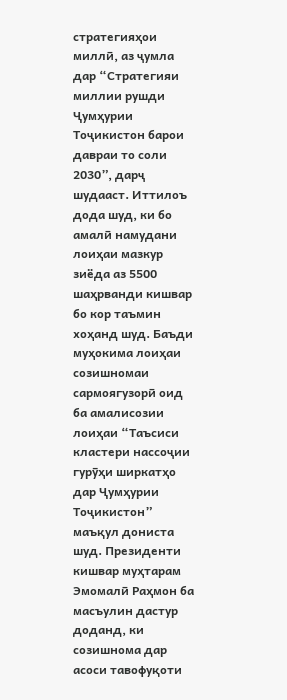стратегияҳои миллӣ, аз ҷумла дар “Стратегияи миллии рушди Ҷумҳурии Тоҷикистон барои давраи то соли 2030”, дарҷ шудааст. Иттилоъ дода шуд, ки бо амалӣ намудани лоиҳаи мазкур зиёда аз 5500 шаҳрванди кишвар бо кор таъмин хоҳанд шуд. Баъди муҳокима лоиҳаи созишномаи сармоягузорӣ оид ба амалисозии лоиҳаи “Таъсиси кластери нассоҷии гурӯҳи ширкатҳо дар Ҷумҳурии Тоҷикистон” маъқул дониста шуд. Президенти кишвар муҳтарам Эмомалӣ Раҳмон ба масъулин дастур доданд, ки созишнома дар асоси тавофуқоти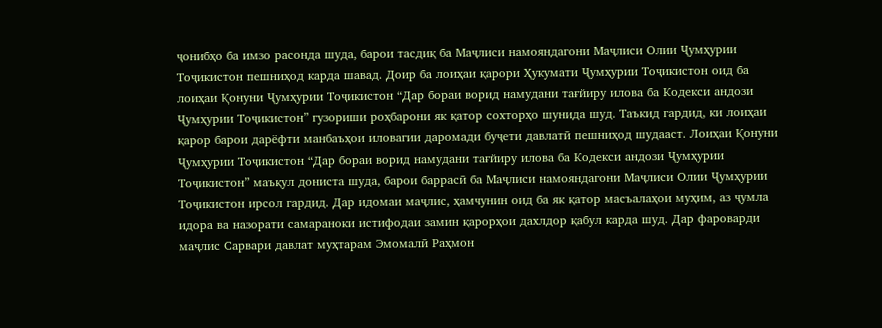ҷонибҳо ба имзо расонда шуда, барои тасдиқ ба Маҷлиси намояндагони Маҷлиси Олии Ҷумҳурии Тоҷикистон пешниҳод карда шавад. Доир ба лоиҳаи қарори Ҳукумати Ҷумҳурии Тоҷикистон оид ба лоиҳаи Қонуни Ҷумҳурии Тоҷикистон “Дар бораи ворид намудани тағйиру илова ба Кодекси андози Ҷумҳурии Тоҷикистон” гузориши роҳбарони як қатор сохторҳо шунида шуд. Таъкид гардид, ки лоиҳаи қарор барои дарёфти манбаъҳои иловагии даромади буҷети давлатӣ пешниҳод шудааст. Лоиҳаи Қонуни Ҷумҳурии Тоҷикистон “Дар бораи ворид намудани тағйиру илова ба Кодекси андози Ҷумҳурии Тоҷикистон” маъқул дониста шуда, барои баррасӣ ба Маҷлиси намояндагони Маҷлиси Олии Ҷумҳурии Тоҷикистон ирсол гардид. Дар идомаи маҷлис, ҳамчунин оид ба як қатор масъалаҳои муҳим, аз ҷумла идора ва назорати самараноки истифодаи замин қарорҳои дахлдор қабул карда шуд. Дар фароварди маҷлис Сарвари давлат муҳтарам Эмомалӣ Раҳмон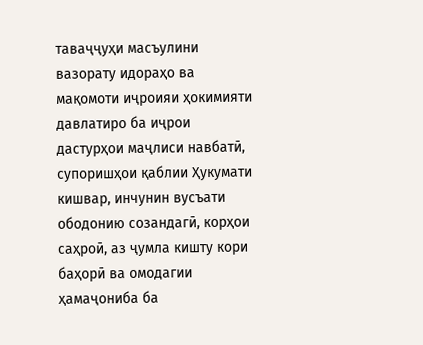таваҷҷуҳи масъулини вазорату идораҳо ва мақомоти иҷроияи ҳокимияти давлатиро ба иҷрои дастурҳои маҷлиси навбатӣ, супоришҳои қаблии Ҳукумати кишвар, инчунин вусъати ободонию созандагӣ, корҳои саҳроӣ, аз ҷумла кишту кори баҳорӣ ва омодагии ҳамаҷониба ба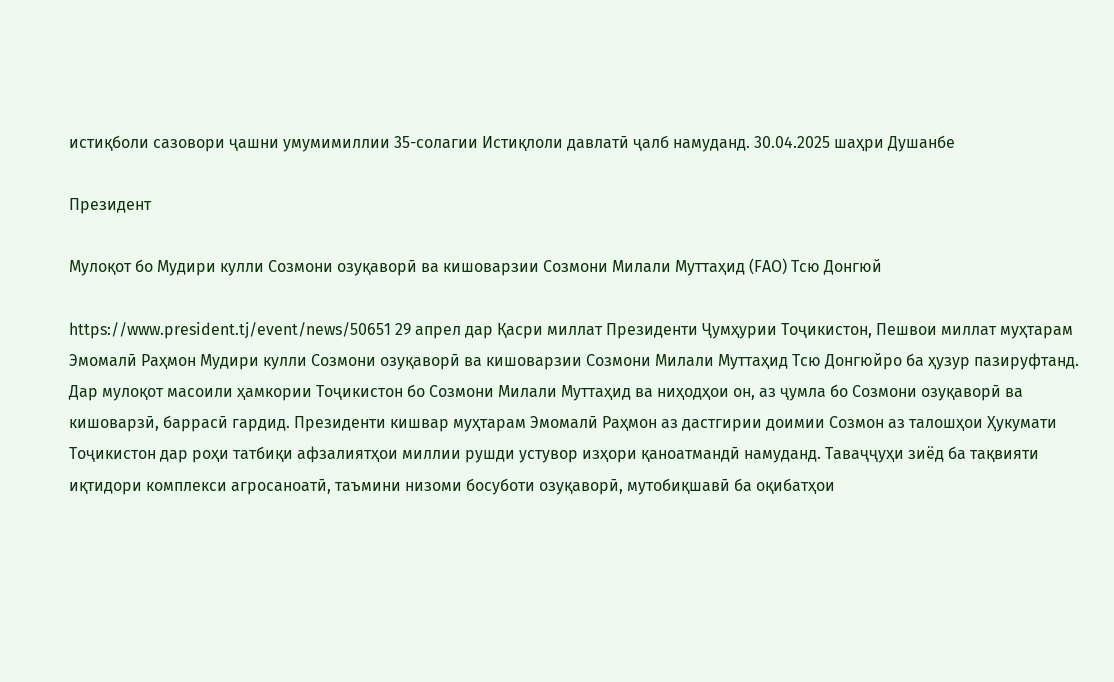истиқболи сазовори ҷашни умумимиллии 35-солагии Истиқлоли давлатӣ ҷалб намуданд. 30.04.2025 шаҳри Душанбе

Президент

Мулоқот бо Мудири кулли Созмони озуқаворӣ ва кишоварзии Созмони Милали Муттаҳид (FAO) Тсю Донгюй

https://www.president.tj/event/news/50651 29 апрел дар Қасри миллат Президенти Ҷумҳурии Тоҷикистон, Пешвои миллат муҳтарам Эмомалӣ Раҳмон Мудири кулли Созмони озуқаворӣ ва кишоварзии Созмони Милали Муттаҳид Тсю Донгюйро ба ҳузур пазируфтанд. Дар мулоқот масоили ҳамкории Тоҷикистон бо Созмони Милали Муттаҳид ва ниҳодҳои он, аз ҷумла бо Созмони озуқаворӣ ва кишоварзӣ, баррасӣ гардид. Президенти кишвар муҳтарам Эмомалӣ Раҳмон аз дастгирии доимии Созмон аз талошҳои Ҳукумати Тоҷикистон дар роҳи татбиқи афзалиятҳои миллии рушди устувор изҳори қаноатмандӣ намуданд. Таваҷҷуҳи зиёд ба тақвияти иқтидори комплекси агросаноатӣ, таъмини низоми босуботи озуқаворӣ, мутобиқшавӣ ба оқибатҳои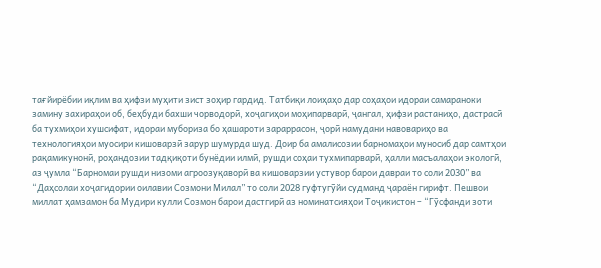тағйирёбии иқлим ва ҳифзи муҳити зист зоҳир гардид. Татбиқи лоиҳаҳо дар соҳаҳои идораи самараноки замину захираҳои об, беҳбуди бахши чорводорӣ, хоҷагиҳои моҳипарварӣ, ҷангал, ҳифзи растаниҳо, дастрасӣ ба тухмиҳои хушсифат, идораи мубориза бо ҳашароти зараррасон, ҷорӣ намудани навовариҳо ва технологияҳои муосири кишоварзӣ зарур шумурда шуд. Доир ба амалисозии барномаҳои муносиб дар самтҳои рақамикунонӣ, роҳандозии тадқиқоти бунёдии илмӣ, рушди соҳаи тухмипарварӣ, ҳалли масъалаҳои экологӣ, аз ҷумла “Барномаи рушди низоми агроозуқаворӣ ва кишоварзии устувор барои давраи то соли 2030” ва “Даҳсолаи хоҷагидории оилавии Созмони Милал” то соли 2028 гуфтугӯйи судманд ҷараён гирифт. Пешвои миллат ҳамзамон ба Мудири кулли Созмон барои дастгирӣ аз номинатсияҳои Тоҷикистон – “Гӯсфанди зоти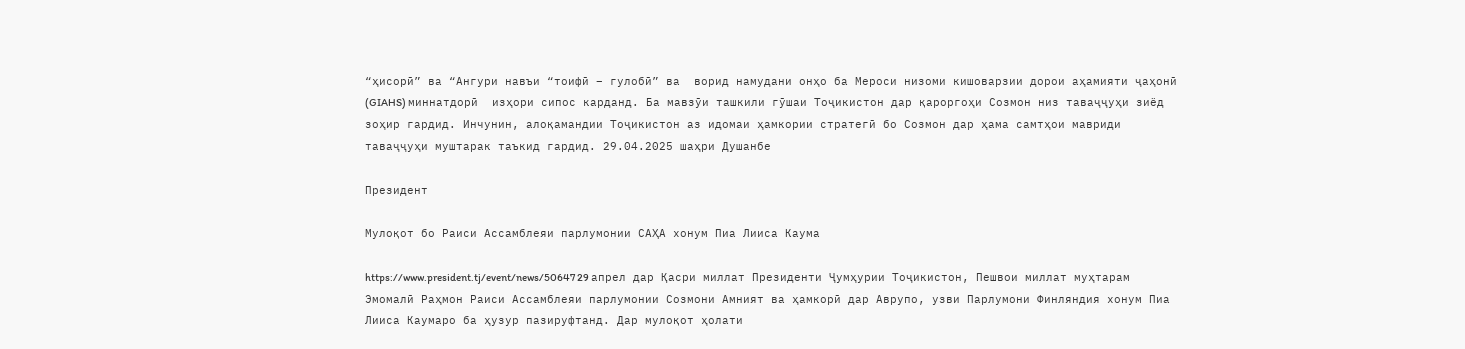“ҳисорӣ” ва “Ангури навъи “тоифӣ – гулобӣ” ва  ворид намудани онҳо ба Мероси низоми кишоварзии дорои аҳамияти ҷаҳонӣ (GIAHS) миннатдорӣ  изҳори сипос карданд. Ба мавзӯи ташкили гӯшаи Тоҷикистон дар қароргоҳи Созмон низ таваҷҷуҳи зиёд зоҳир гардид. Инчунин, алоқамандии Тоҷикистон аз идомаи ҳамкории стратегӣ бо Созмон дар ҳама самтҳои мавриди таваҷҷуҳи муштарак таъкид гардид. 29.04.2025 шаҳри Душанбе

Президент

Мулоқот бо Раиси Ассамблеяи парлумонии САҲА хонум Пиа Лииса Каума

https://www.president.tj/event/news/50647 29 апрел дар Қасри миллат Президенти Ҷумҳурии Тоҷикистон, Пешвои миллат муҳтарам Эмомалӣ Раҳмон Раиси Ассамблеяи парлумонии Созмони Амният ва ҳамкорӣ дар Аврупо, узви Парлумони Финляндия хонум Пиа Лииса Каумаро ба ҳузур пазируфтанд. Дар мулоқот ҳолати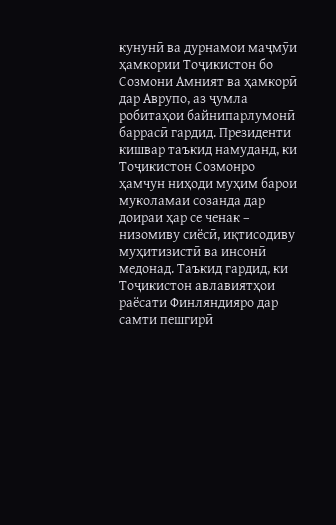кунунӣ ва дурнамои маҷмӯи ҳамкории Тоҷикистон бо Созмони Амният ва ҳамкорӣ дар Аврупо, аз ҷумла робитаҳои байнипарлумонӣ баррасӣ гардид. Президенти кишвар таъкид намуданд, ки Тоҷикистон Созмонро ҳамчун ниҳоди муҳим барои муколамаи созанда дар доираи ҳар се ченак – низомиву сиёсӣ, иқтисодиву муҳитизистӣ ва инсонӣ медонад. Таъкид гардид, ки Тоҷикистон авлавиятҳои раёсати Финляндияро дар самти пешгирӣ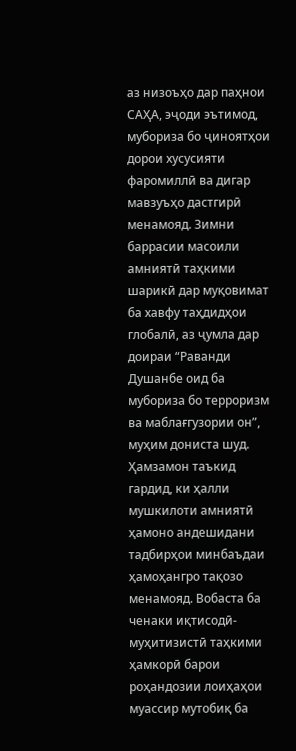аз низоъҳо дар паҳнои САҲА, эҷоди эътимод, мубориза бо ҷиноятҳои дорои хусусияти фаромиллӣ ва дигар мавзуъҳо дастгирӣ менамояд. Зимни баррасии масоили амниятӣ таҳкими шарикӣ дар муқовимат ба хавфу таҳдидҳои глобалӣ, аз ҷумла дар доираи “Раванди Душанбе оид ба мубориза бо терроризм ва маблағгузории он”, муҳим дониста шуд. Ҳамзамон таъкид гардид, ки ҳалли мушкилоти амниятӣ ҳамоно андешидани тадбирҳои минбаъдаи ҳамоҳангро тақозо менамояд. Вобаста ба ченаки иқтисодӣ-муҳитизистӣ таҳкими ҳамкорӣ барои роҳандозии лоиҳаҳои муассир мутобиқ ба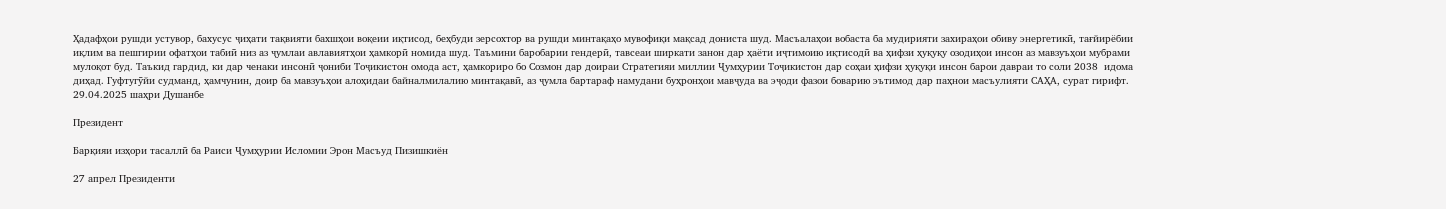Ҳадафҳои рушди устувор, бахусус ҷиҳати тақвияти бахшҳои воқеии иқтисод, беҳбуди зерсохтор ва рушди минтақаҳо мувофиқи мақсад дониста шуд. Масъалаҳои вобаста ба мудирияти захираҳои обиву энергетикӣ, тағйирёбии иқлим ва пешгирии офатҳои табиӣ низ аз ҷумлаи авлавиятҳои ҳамкорӣ номида шуд. Таъмини баробарии гендерӣ, тавсеаи ширкати занон дар ҳаёти иҷтимоию иқтисодӣ ва ҳифзи ҳуқуқу озодиҳои инсон аз мавзуъҳои мубрами мулоқот буд. Таъкид гардид, ки дар ченаки инсонӣ ҷониби Тоҷикистон омода аст, ҳамкориро бо Созмон дар доираи Стратегияи миллии Ҷумҳурии Тоҷикистон дар соҳаи ҳифзи ҳуқуқи инсон барои давраи то соли 2038  идома диҳад. Гуфтугӯйи судманд, ҳамчунин, доир ба мавзуъҳои алоҳидаи байналмилалию минтақавӣ, аз ҷумла бартараф намудани буҳронҳои мавҷуда ва эҷоди фазои боварию эътимод дар паҳнои масъулияти САҲА, сурат гирифт. 29.04.2025 шаҳри Душанбе

Президент

Барқияи изҳори тасаллӣ ба Раиси Ҷумҳурии Исломии Эрон Масъуд Пизишкиён

27 апрел Президенти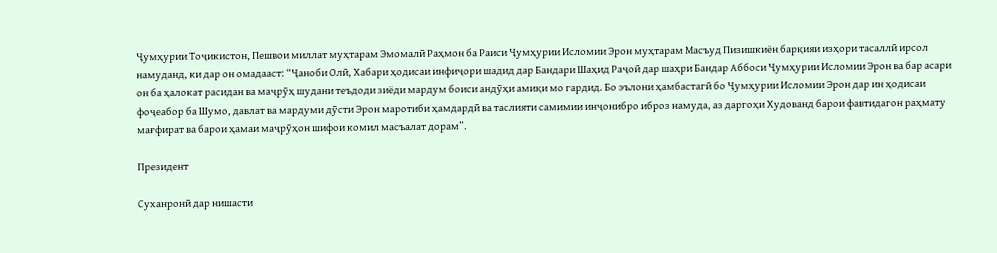Ҷумҳурии Тоҷикистон, Пешвои миллат муҳтарам Эмомалӣ Раҳмон ба Раиси Ҷумҳурии Исломии Эрон муҳтарам Масъуд Пизишкиён барқияи изҳори тасаллӣ ирсол намуданд, ки дар он омадааст: “Ҷаноби Олӣ, Хабари ҳодисаи инфиҷори шадид дар Бандари Шаҳид Раҷоӣ дар шаҳри Бандар Аббоси Ҷумҳурии Исломии Эрон ва бар асари он ба ҳалокат расидан ва маҷрӯҳ шудани теъдоди зиёди мардум боиси андӯҳи амиқи мо гардид. Бо эълони ҳамбастагӣ бо Ҷумҳурии Исломии Эрон дар ин ҳодисаи фоҷеабор ба Шумо, давлат ва мардуми дӯсти Эрон маротиби ҳамдардӣ ва таслияти самимии инҷонибро иброз намуда, аз даргоҳи Худованд барои фавтидагон раҳмату мағфират ва барои ҳамаи маҷрӯҳон шифои комил масъалат дорам”.

Президент

Суханронӣ дар нишасти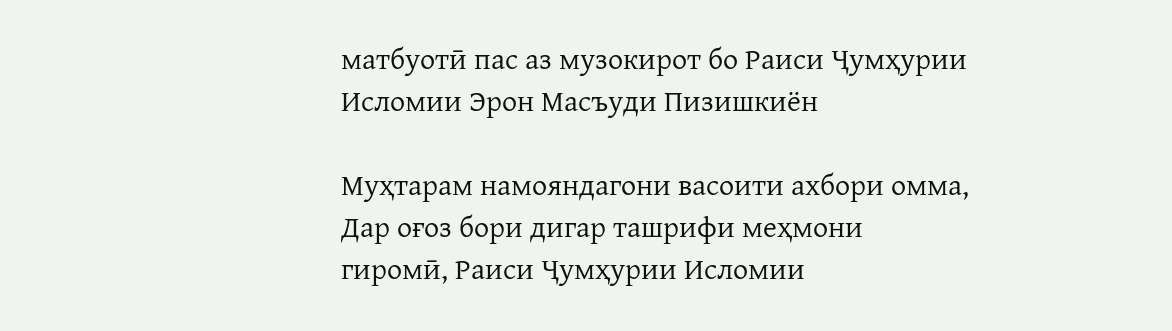матбуотӣ пас аз музокирот бо Раиси Ҷумҳурии Исломии Эрон Масъуди Пизишкиён

Муҳтарам намояндагони васоити ахбори омма, Дар оғоз бори дигар ташрифи меҳмони гиромӣ, Раиси Ҷумҳурии Исломии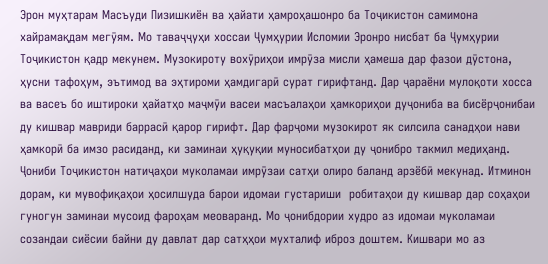Эрон муҳтарам Масъуди Пизишкиён ва ҳайати ҳамроҳашонро ба Тоҷикистон самимона хайрамақдам мегӯям. Мо таваҷҷуҳи хоссаи Ҷумҳурии Исломии Эронро нисбат ба Ҷумҳурии Тоҷикистон қадр мекунем. Музокироту вохӯриҳои имрӯза мисли ҳамеша дар фазои дӯстона, ҳусни тафоҳум, эътимод ва эҳтироми ҳамдигарӣ сурат гирифтанд. Дар ҷараёни мулоқоти хосса ва васеъ бо иштироки ҳайатҳо маҷмӯи васеи масъалаҳои ҳамкориҳои дуҷониба ва бисёрҷонибаи ду кишвар мавриди баррасӣ қарор гирифт. Дар фарҷоми музокирот як силсила санадҳои нави ҳамкорӣ ба имзо расиданд, ки заминаи ҳуқуқии муносибатҳои ду ҷонибро такмил медиҳанд. Ҷониби Тоҷикистон натиҷаҳои муколамаи имрӯзаи сатҳи олиро баланд арзёбӣ мекунад. Итминон дорам, ки мувофиқаҳои ҳосилшуда барои идомаи густариши  робитаҳои ду кишвар дар соҳаҳои гуногун заминаи мусоид фароҳам меоваранд. Мо ҷонибдории худро аз идомаи муколамаи созандаи сиёсии байни ду давлат дар сатҳҳои мухталиф иброз доштем. Кишвари мо аз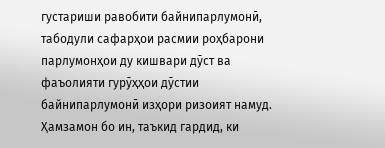густариши равобити байнипарлумонӣ, табодули сафарҳои расмии роҳбарони парлумонҳои ду кишвари дӯст ва фаъолияти гурӯҳҳои дӯстии байнипарлумонӣ изҳори ризоият намуд. Ҳамзамон бо ин, таъкид гардид, ки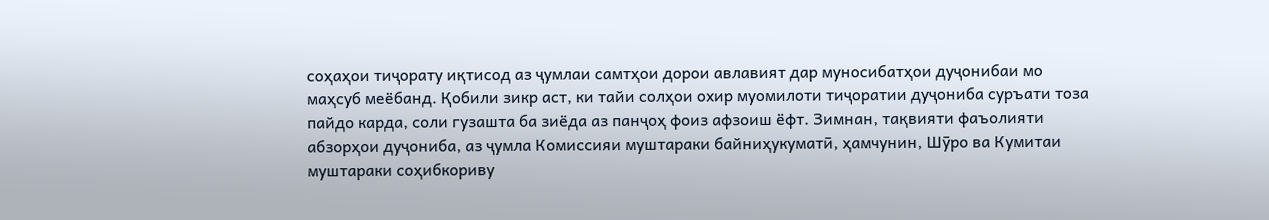соҳаҳои тиҷорату иқтисод аз ҷумлаи самтҳои дорои авлавият дар муносибатҳои дуҷонибаи мо маҳсуб меёбанд. Қобили зикр аст, ки тайи солҳои охир муомилоти тиҷоратии дуҷониба суръати тоза пайдо карда, соли гузашта ба зиёда аз панҷоҳ фоиз афзоиш ёфт. Зимнан, тақвияти фаъолияти абзорҳои дуҷониба, аз ҷумла Комиссияи муштараки байниҳукуматӣ, ҳамчунин, Шӯро ва Кумитаи муштараки соҳибкориву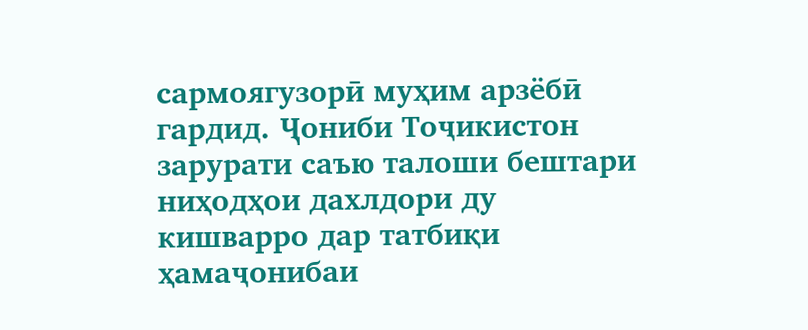сармоягузорӣ муҳим арзёбӣ гардид. Ҷониби Тоҷикистон зарурати саъю талоши бештари ниҳодҳои дахлдори ду кишварро дар татбиқи ҳамаҷонибаи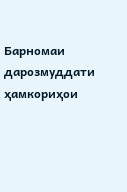Барномаи дарозмуддати ҳамкориҳои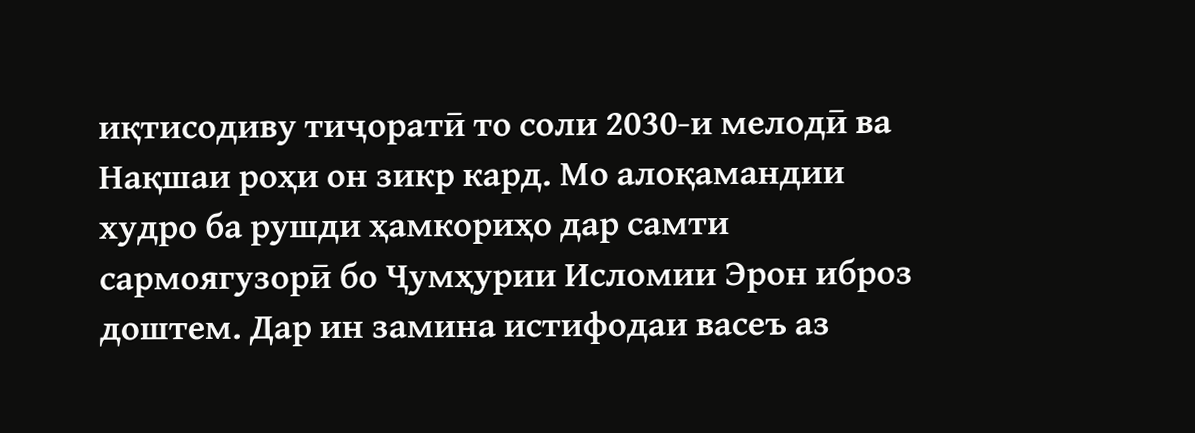иқтисодиву тиҷоратӣ то соли 2030-и мелодӣ ва Нақшаи роҳи он зикр кард. Мо алоқамандии худро ба рушди ҳамкориҳо дар самти сармоягузорӣ бо Ҷумҳурии Исломии Эрон иброз доштем. Дар ин замина истифодаи васеъ аз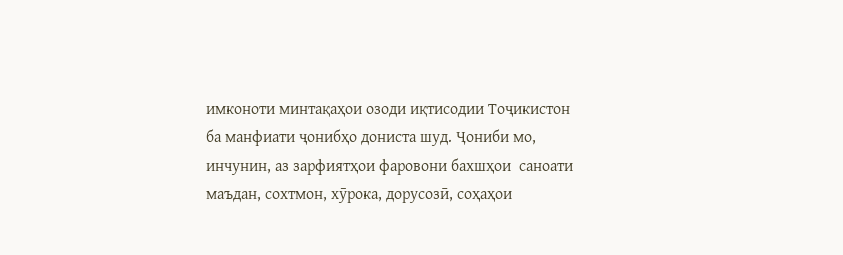имконоти минтақаҳои озоди иқтисодии Тоҷикистон   ба манфиати ҷонибҳо дониста шуд. Ҷониби мо, инчунин, аз зарфиятҳои фаровони бахшҳои  саноати маъдан, сохтмон, хӯрока, дорусозӣ, соҳаҳои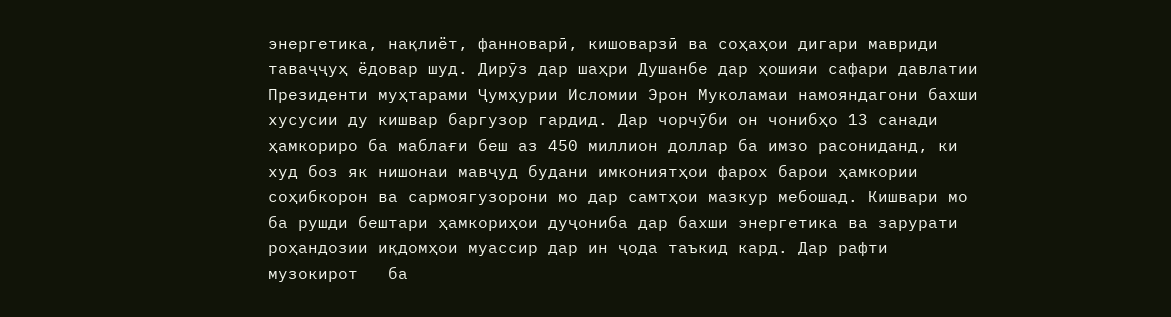энергетика, нақлиёт, фанноварӣ, кишоварзӣ ва соҳаҳои дигари мавриди таваҷҷуҳ ёдовар шуд. Дирӯз дар шаҳри Душанбе дар ҳошияи сафари давлатии Президенти муҳтарами Ҷумҳурии Исломии Эрон Муколамаи намояндагони бахши хусусии ду кишвар баргузор гардид. Дар чорчӯби он чонибҳо 13 санади ҳамкориро ба маблағи беш аз 450 миллион доллар ба имзо расониданд, ки худ боз як нишонаи мавҷуд будани имкониятҳои фарох барои ҳамкории соҳибкорон ва сармоягузорони мо дар самтҳои мазкур мебошад. Кишвари мо ба рушди бештари ҳамкориҳои дуҷониба дар бахши энергетика ва зарурати роҳандозии иқдомҳои муассир дар ин ҷода таъкид кард. Дар рафти музокирот   ба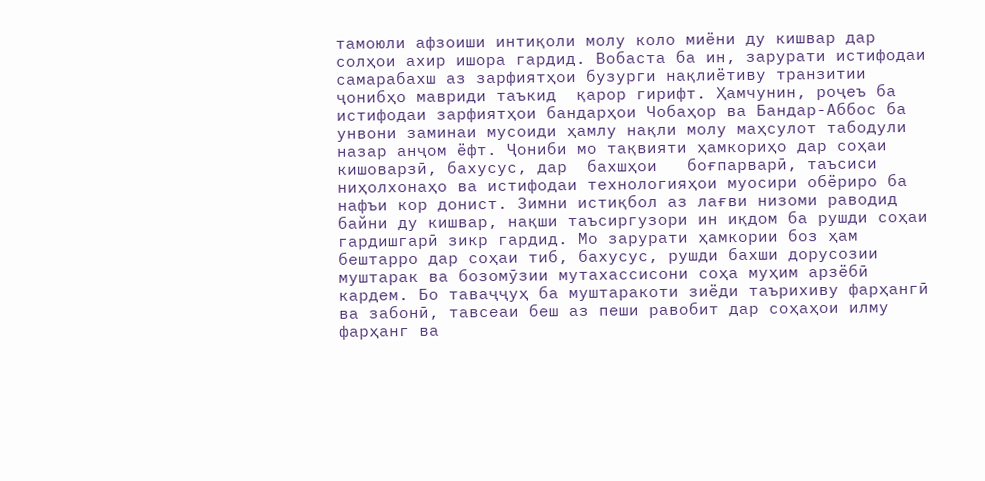тамоюли афзоиши интиқоли молу коло миёни ду кишвар дар солҳои ахир ишора гардид. Вобаста ба ин, зарурати истифодаи самарабахш аз зарфиятҳои бузурги нақлиётиву транзитии ҷонибҳо мавриди таъкид  қарор гирифт. Ҳамчунин, роҷеъ ба истифодаи зарфиятҳои бандарҳои Чобаҳор ва Бандар-Аббос ба унвони заминаи мусоиди ҳамлу нақли молу маҳсулот табодули назар анҷом ёфт. Ҷониби мо тақвияти ҳамкориҳо дар соҳаи кишоварзӣ, бахусус, дар  бахшҳои   боғпарварӣ, таъсиси ниҳолхонаҳо ва истифодаи технологияҳои муосири обёриро ба нафъи кор донист. Зимни истиқбол аз лағви низоми раводид байни ду кишвар, нақши таъсиргузори ин иқдом ба рушди соҳаи гардишгарӣ зикр гардид. Мо зарурати ҳамкории боз ҳам бештарро дар соҳаи тиб, бахусус, рушди бахши дорусозии муштарак ва бозомӯзии мутахассисони соҳа муҳим арзёбӣ кардем. Бо таваҷҷуҳ ба муштаракоти зиёди таърихиву фарҳангӣ ва забонӣ, тавсеаи беш аз пеши равобит дар соҳаҳои илму фарҳанг ва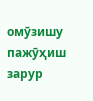омӯзишу пажӯҳиш зарур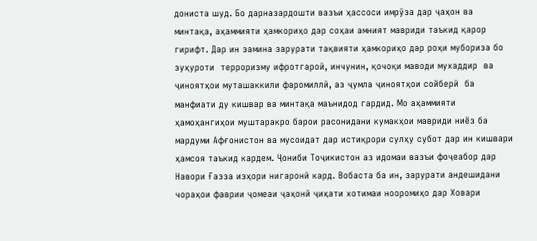дониста шуд. Бо дарназардошти вазъи ҳассоси имрӯза дар ҷаҳон ва минтақа, аҳаммияти ҳамкориҳо дар соҳаи амният мавриди таъкид қарор гирифт. Дар ин замина зарурати тақвияти ҳамкориҳо дар роҳи мубориза бо зуҳуроти  терроризму ифротгароӣ, инчунин, қочоқи маводи мухаддир  ва ҷиноятҳои муташаккили фаромиллӣ, аз ҷумла ҷиноятҳои сойберӣ  ба манфиати ду кишвар ва минтақа маънидод гардид. Мо аҳаммияти ҳамоҳангиҳои муштаракро барои расонидани кумакҳои мавриди ниёз ба мардуми Афғонистон ва мусоидат дар истиқрори сулҳу субот дар ин кишвари ҳамсоя таъкид кардем. Ҷониби Тоҷикистон аз идомаи вазъи фоҷеабор дар Навори Ғазза изҳори нигаронӣ кард. Вобаста ба ин, зарурати андешидани чораҳои фаврии ҷомеаи ҷаҳонӣ ҷиҳати хотимаи нооромиҳо дар Ховари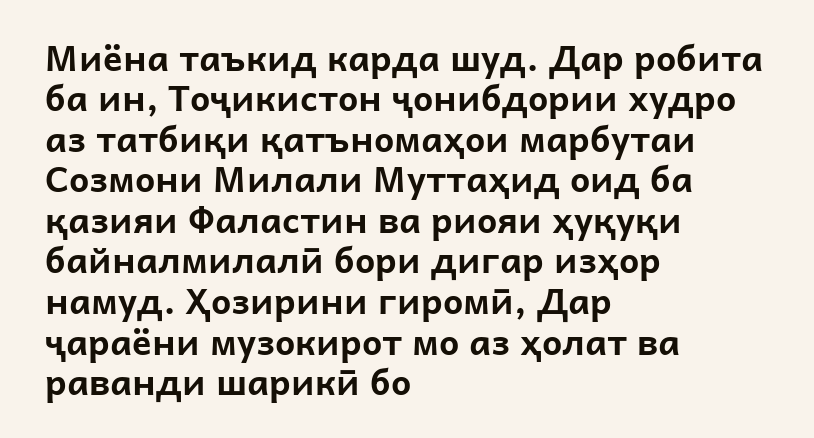Миёна таъкид карда шуд. Дар робита ба ин, Тоҷикистон ҷонибдории худро аз татбиқи қатъномаҳои марбутаи Созмони Милали Муттаҳид оид ба қазияи Фаластин ва риояи ҳуқуқи байналмилалӣ бори дигар изҳор намуд. Ҳозирини гиромӣ, Дар ҷараёни музокирот мо аз ҳолат ва раванди шарикӣ бо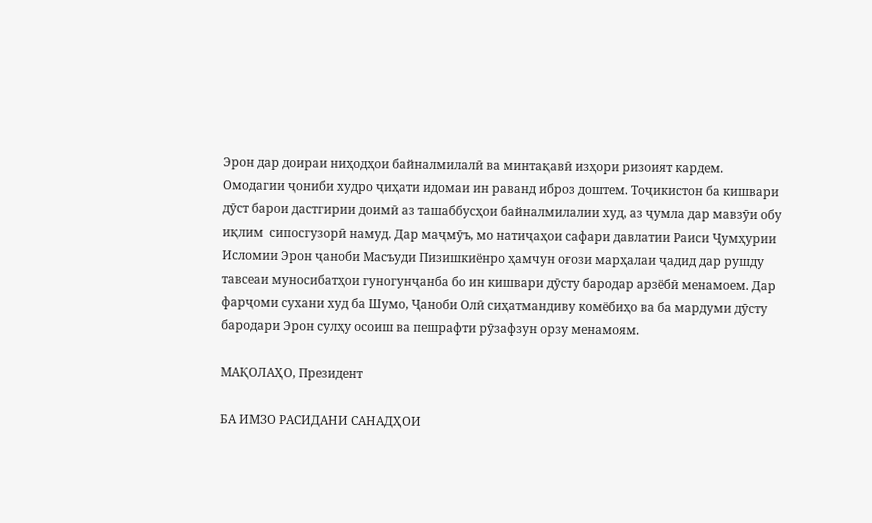Эрон дар доираи ниҳодҳои байналмилалӣ ва минтақавӣ изҳори ризоият кардем. Омодагии ҷониби худро ҷиҳати идомаи ин раванд иброз доштем. Тоҷикистон ба кишвари дӯст барои дастгирии доимӣ аз ташаббусҳои байналмилалии худ, аз ҷумла дар мавзӯи обу иқлим  сипосгузорӣ намуд. Дар маҷмӯъ, мо натиҷаҳои сафари давлатии Раиси Ҷумҳурии Исломии Эрон ҷаноби Масъуди Пизишкиёнро ҳамчун оғози марҳалаи ҷадид дар рушду тавсеаи муносибатҳои гуногунҷанба бо ин кишвари дӯсту бародар арзёбӣ менамоем. Дар фарҷоми сухани худ ба Шумо, Ҷаноби Олӣ сиҳатмандиву комёбиҳо ва ба мардуми дӯсту бародари Эрон сулҳу осоиш ва пешрафти рӯзафзун орзу менамоям.

МАҚОЛАҲО, Президент

БА ИМЗО РАСИДАНИ САНАДҲОИ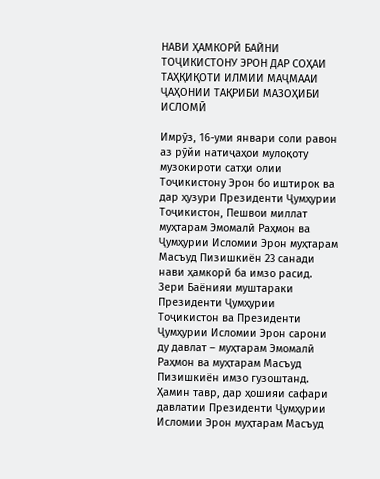НАВИ ҲАМКОРӢ БАЙНИ ТОҶИКИСТОНУ ЭРОН ДАР СОҲАИ ТАҲҚИҚОТИ ИЛМИИ МАҶМААИ ҶАҲОНИИ ТАҚРИБИ МАЗОҲИБИ ИСЛОМӢ

Имрӯз, 16-уми январи соли равон аз рӯйи натиҷаҳои мулоқоту музокироти сатҳи олии Тоҷикистону Эрон бо иштирок ва дар ҳузури Президенти Ҷумҳурии Тоҷикистон, Пешвои миллат муҳтарам Эмомалӣ Раҳмон ва Ҷумҳурии Исломии Эрон муҳтарам Масъуд Пизишкиён 23 санади нави ҳамкорӣ ба имзо расид. Зери Баёнияи муштараки Президенти Ҷумҳурии Тоҷикистон ва Президенти Ҷумҳурии Исломии Эрон сарони ду давлат – муҳтарам Эмомалӣ Раҳмон ва муҳтарам Масъуд Пизишкиён имзо гузоштанд. Ҳамин тавр, дар ҳошияи сафари давлатии Президенти Ҷумҳурии Исломии Эрон муҳтарам Масъуд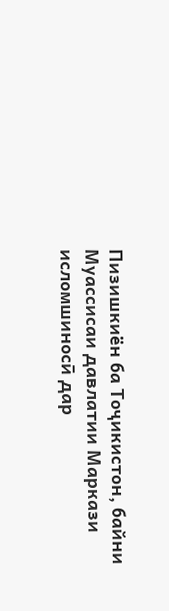Пизишкиён ба Тоҷикистон, байни Муассисаи давлатии Маркази исломшиносӣ дар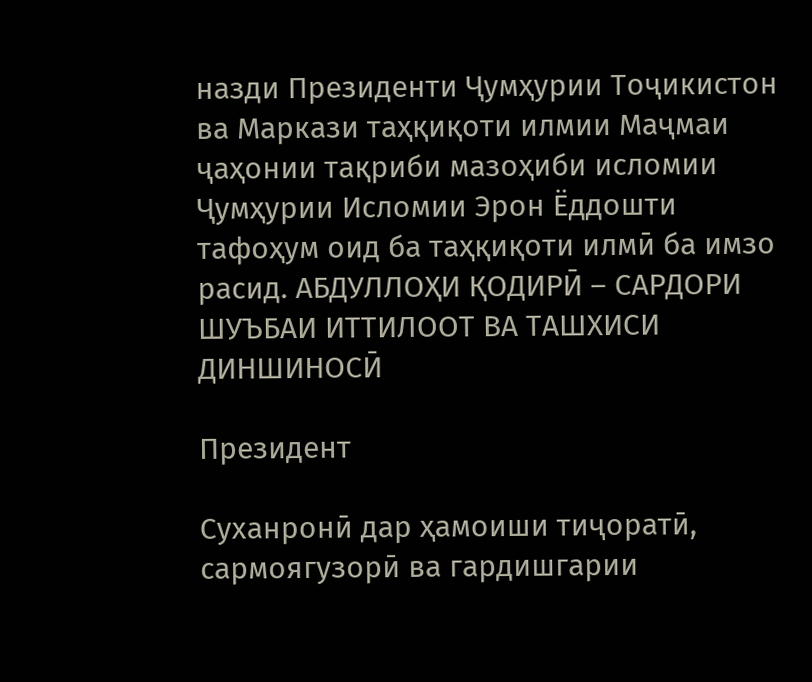назди Президенти Ҷумҳурии Тоҷикистон ва Маркази таҳқиқоти илмии Маҷмаи ҷаҳонии тақриби мазоҳиби исломии Ҷумҳурии Исломии Эрон Ёддошти тафоҳум оид ба таҳқиқоти илмӣ ба имзо расид. АБДУЛЛОҲИ ҚОДИРӢ – САРДОРИ ШУЪБАИ ИТТИЛООТ ВА ТАШХИСИ ДИНШИНОСӢ

Президент

Суханронӣ дар ҳамоиши тиҷоратӣ, сармоягузорӣ ва гардишгарии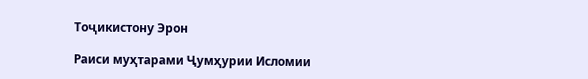Тоҷикистону Эрон

Раиси муҳтарами Ҷумҳурии Исломии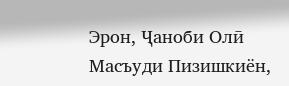Эрон, Ҷаноби Олӣ Масъуди Пизишкиён,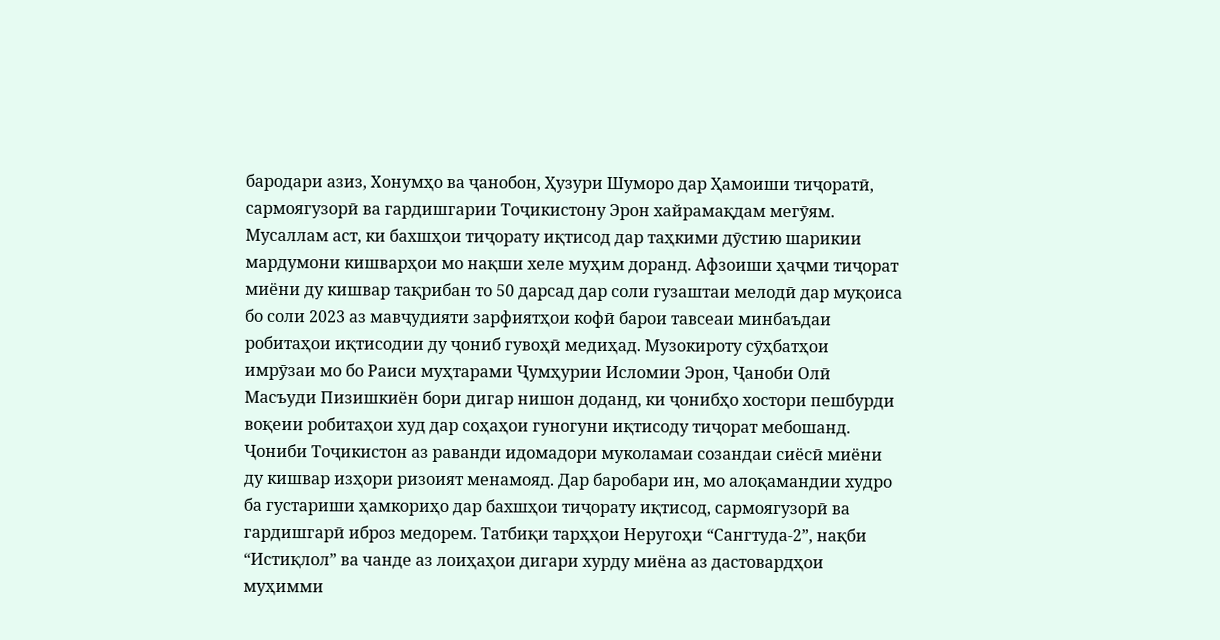бародари азиз, Хонумҳо ва ҷанобон, Ҳузури Шуморо дар Ҳамоиши тиҷоратӣ, сармоягузорӣ ва гардишгарии Тоҷикистону Эрон хайрамақдам мегӯям. Мусаллам аст, ки бахшҳои тиҷорату иқтисод дар таҳкими дӯстию шарикии мардумони кишварҳои мо нақши хеле муҳим доранд. Афзоиши ҳаҷми тиҷорат миёни ду кишвар тақрибан то 50 дарсад дар соли гузаштаи мелодӣ дар муқоиса бо соли 2023 аз мавҷудияти зарфиятҳои кофӣ барои тавсеаи минбаъдаи робитаҳои иқтисодии ду ҷониб гувоҳӣ медиҳад. Музокироту сӯҳбатҳои имрӯзаи мо бо Раиси муҳтарами Ҷумҳурии Исломии Эрон, Ҷаноби Олӣ Масъуди Пизишкиён бори дигар нишон доданд, ки ҷонибҳо хостори пешбурди воқеии робитаҳои худ дар соҳаҳои гуногуни иқтисоду тиҷорат мебошанд. Ҷониби Тоҷикистон аз раванди идомадори муколамаи созандаи сиёсӣ миёни ду кишвар изҳори ризоият менамояд. Дар баробари ин, мо алоқамандии худро ба густариши ҳамкориҳо дар бахшҳои тиҷорату иқтисод, сармоягузорӣ ва гардишгарӣ иброз медорем. Татбиқи тарҳҳои Неругоҳи “Сангтуда-2”, нақби “Истиқлол” ва чанде аз лоиҳаҳои дигари хурду миёна аз дастовардҳои муҳимми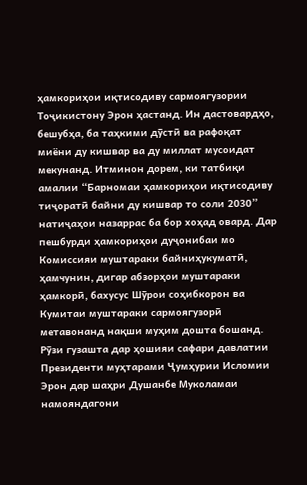ҳамкориҳои иқтисодиву сармоягузории Тоҷикистону Эрон ҳастанд. Ин дастовардҳо, бешубҳа, ба таҳкими дӯстӣ ва рафоқат миёни ду кишвар ва ду миллат мусоидат мекунанд. Итминон дорем, ки татбиқи амалии “Барномаи ҳамкориҳои иқтисодиву тиҷоратӣ байни ду кишвар то соли 2030” натиҷаҳои назаррас ба бор хоҳад овард. Дар пешбурди ҳамкориҳои дуҷонибаи мо Комиссияи муштараки байниҳукуматӣ, ҳамчунин, дигар абзорҳои муштараки ҳамкорӣ, бахусус Шӯрои соҳибкорон ва Кумитаи муштараки сармоягузорӣ метавонанд нақши муҳим дошта бошанд. Рӯзи гузашта дар ҳошияи сафари давлатии Президенти муҳтарами Ҷумҳурии Исломии Эрон дар шаҳри Душанбе Муколамаи намояндагони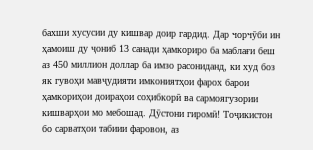бахши хусусии ду кишвар доир гардид. Дар чорчӯби ин ҳамоиш ду ҷониб 13 санади ҳамкориро ба маблағи беш аз 450 миллион доллар ба имзо расониданд, ки худ боз як гувоҳи мавҷудияти имкониятҳои фарох барои ҳамкориҳои доираҳои соҳибкорӣ ва сармоягузории кишварҳои мо мебошад. Дӯстони гиромӣ! Тоҷикистон бо сарватҳои табиии фаровон, аз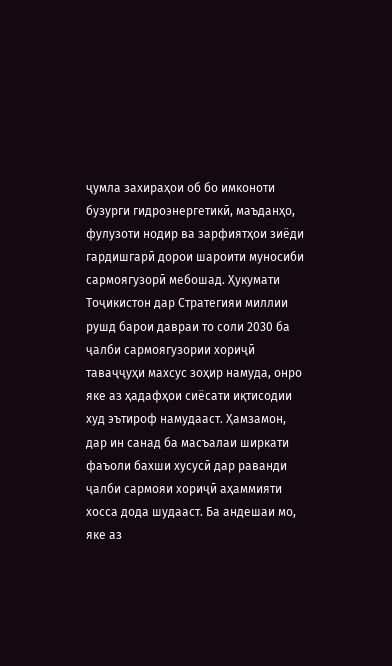ҷумла захираҳои об бо имконоти бузурги гидроэнергетикӣ, маъданҳо, фулузоти нодир ва зарфиятҳои зиёди гардишгарӣ дорои шароити муносиби сармоягузорӣ мебошад. Ҳукумати Тоҷикистон дар Стратегияи миллии рушд барои давраи то соли 2030 ба ҷалби сармоягузории хориҷӣ таваҷҷуҳи махсус зоҳир намуда, онро яке аз ҳадафҳои сиёсати иқтисодии худ эътироф намудааст. Ҳамзамон, дар ин санад ба масъалаи ширкати фаъоли бахши хусусӣ дар раванди ҷалби сармояи хориҷӣ аҳаммияти хосса дода шудааст. Ба андешаи мо, яке аз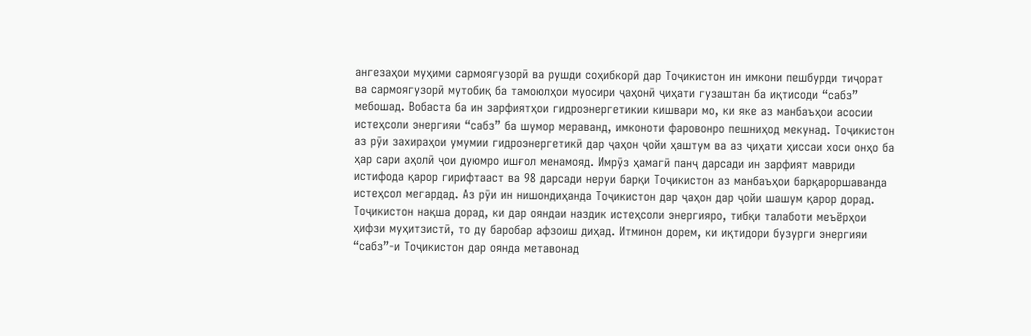ангезаҳои муҳими сармоягузорӣ ва рушди соҳибкорӣ дар Тоҷикистон ин имкони пешбурди тиҷорат ва сармоягузорӣ мутобиқ ба тамоюлҳои муосири ҷаҳонӣ ҷиҳати гузаштан ба иқтисоди “сабз” мебошад. Вобаста ба ин зарфиятҳои гидроэнергетикии кишвари мо, ки яке аз манбаъҳои асосии истеҳсоли энергияи “сабз” ба шумор мераванд, имконоти фаровонро пешниҳод мекунад. Тоҷикистон аз рӯи захираҳои умумии гидроэнергетикӣ дар ҷаҳон ҷойи ҳаштум ва аз ҷиҳати ҳиссаи хоси онҳо ба ҳар сари аҳолӣ ҷои дуюмро ишғол менамояд. Имрӯз ҳамагӣ панҷ дарсади ин зарфият мавриди истифода қарор гирифтааст ва 98 дарсади неруи барқи Тоҷикистон аз манбаъҳои барқароршаванда истеҳсол мегардад. Аз рӯи ин нишондиҳанда Тоҷикистон дар ҷаҳон дар ҷойи шашум қарор дорад. Тоҷикистон нақша дорад, ки дар ояндаи наздик истеҳсоли энергияро, тибқи талаботи меъёрҳои ҳифзи муҳитзистӣ, то ду баробар афзоиш диҳад. Итминон дорем, ки иқтидори бузурги энергияи “сабз”-и Тоҷикистон дар оянда метавонад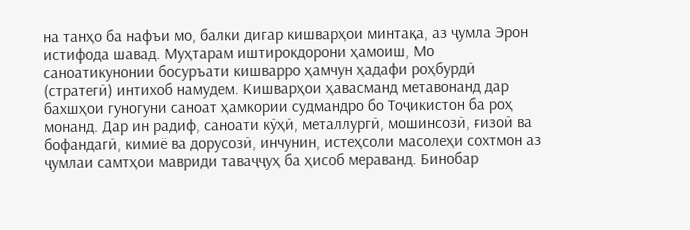на танҳо ба нафъи мо, балки дигар кишварҳои минтақа, аз ҷумла Эрон истифода шавад. Муҳтарам иштирокдорони ҳамоиш, Мо саноатикунонии босуръати кишварро ҳамчун ҳадафи роҳбурдӣ (стратегӣ) интихоб намудем. Кишварҳои ҳавасманд метавонанд дар бахшҳои гуногуни саноат ҳамкории судмандро бо Тоҷикистон ба роҳ монанд. Дар ин радиф, саноати кӯҳӣ, металлургӣ, мошинсозӣ, ғизоӣ ва бофандагӣ, кимиё ва дорусозӣ, инчунин, истеҳсоли масолеҳи сохтмон аз ҷумлаи самтҳои мавриди таваҷҷуҳ ба ҳисоб мераванд. Бинобар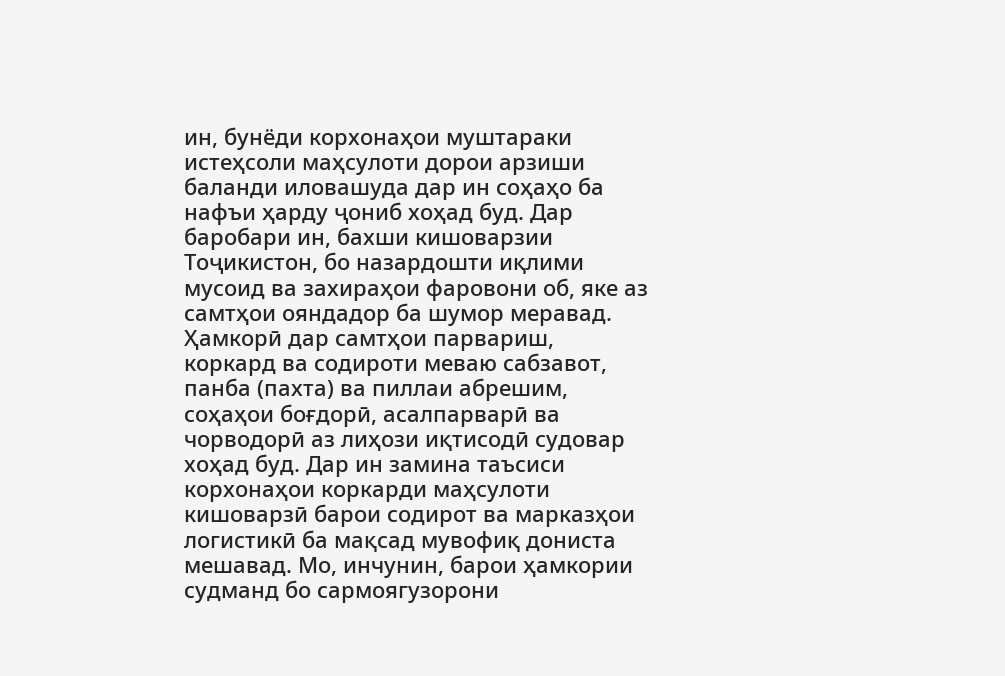ин, бунёди корхонаҳои муштараки истеҳсоли маҳсулоти дорои арзиши баланди иловашуда дар ин соҳаҳо ба нафъи ҳарду ҷониб хоҳад буд. Дар баробари ин, бахши кишоварзии Тоҷикистон, бо назардошти иқлими мусоид ва захираҳои фаровони об, яке аз самтҳои ояндадор ба шумор меравад. Ҳамкорӣ дар самтҳои парвариш, коркард ва содироти меваю сабзавот, панба (пахта) ва пиллаи абрешим, соҳаҳои боғдорӣ, асалпарварӣ ва чорводорӣ аз лиҳози иқтисодӣ судовар хоҳад буд. Дар ин замина таъсиси корхонаҳои коркарди маҳсулоти кишоварзӣ барои содирот ва марказҳои логистикӣ ба мақсад мувофиқ дониста мешавад. Мо, инчунин, барои ҳамкории судманд бо сармоягузорони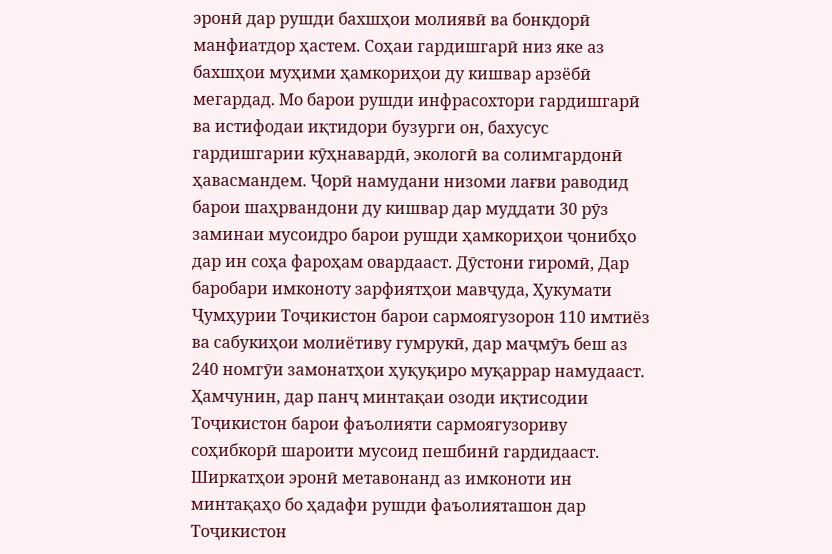эронӣ дар рушди бахшҳои молиявӣ ва бонкдорӣ манфиатдор ҳастем. Соҳаи гардишгарӣ низ яке аз бахшҳои муҳими ҳамкориҳои ду кишвар арзёбӣ мегардад. Мо барои рушди инфрасохтори гардишгарӣ ва истифодаи иқтидори бузурги он, бахусус гардишгарии кӯҳнавардӣ, экологӣ ва солимгардонӣ ҳавасмандем. Ҷорӣ намудани низоми лағви раводид барои шаҳрвандони ду кишвар дар муддати 30 рӯз заминаи мусоидро барои рушди ҳамкориҳои ҷонибҳо дар ин соҳа фароҳам овардааст. Дӯстони гиромӣ, Дар баробари имконоту зарфиятҳои мавҷуда, Ҳукумати Ҷумҳурии Тоҷикистон барои сармоягузорон 110 имтиёз ва сабукиҳои молиётиву гумрукӣ, дар маҷмӯъ беш аз 240 номгӯи замонатҳои ҳуқуқиро муқаррар намудааст. Ҳамчунин, дар панҷ минтақаи озоди иқтисодии Тоҷикистон барои фаъолияти сармоягузориву соҳибкорӣ шароити мусоид пешбинӣ гардидааст. Ширкатҳои эронӣ метавонанд аз имконоти ин минтақаҳо бо ҳадафи рушди фаъолияташон дар Тоҷикистон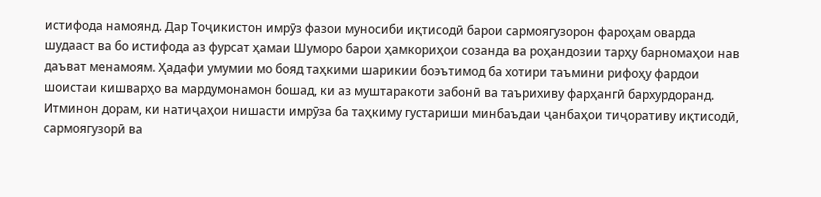истифода намоянд. Дар Тоҷикистон имрӯз фазои муносиби иқтисодӣ барои сармоягузорон фароҳам оварда шудааст ва бо истифода аз фурсат ҳамаи Шуморо барои ҳамкориҳои созанда ва роҳандозии тарҳу барномаҳои нав даъват менамоям. Ҳадафи умумии мо бояд таҳкими шарикии боэътимод ба хотири таъмини рифоҳу фардои шоистаи кишварҳо ва мардумонамон бошад, ки аз муштаракоти забонӣ ва таърихиву фарҳангӣ бархурдоранд. Итминон дорам, ки натиҷаҳои нишасти имрӯза ба таҳкиму густариши минбаъдаи ҷанбаҳои тиҷоративу иқтисодӣ, сармоягузорӣ ва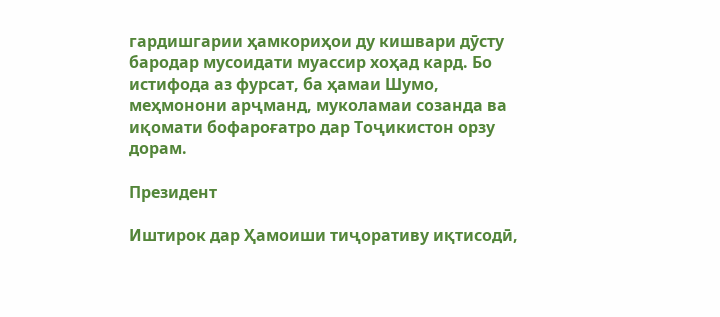гардишгарии ҳамкориҳои ду кишвари дӯсту бародар мусоидати муассир хоҳад кард. Бо истифода аз фурсат, ба ҳамаи Шумо, меҳмонони арҷманд, муколамаи созанда ва иқомати бофароғатро дар Тоҷикистон орзу дорам.

Президент

Иштирок дар Ҳамоиши тиҷоративу иқтисодӣ,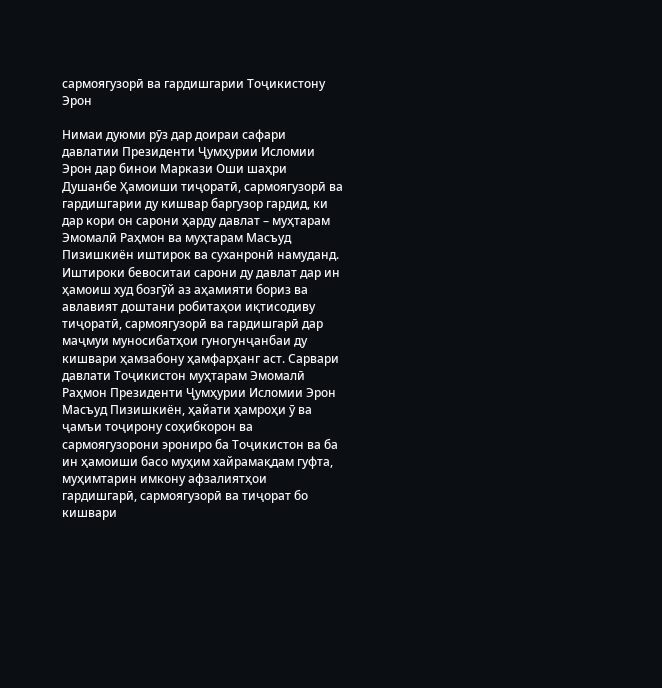сармоягузорӣ ва гардишгарии Тоҷикистону Эрон

Нимаи дуюми рӯз дар доираи сафари давлатии Президенти Ҷумҳурии Исломии Эрон дар бинои Маркази Оши шаҳри Душанбе Ҳамоиши тиҷоратӣ, сармоягузорӣ ва гардишгарии ду кишвар баргузор гардид, ки дар кори он сарони ҳарду давлат – муҳтарам Эмомалӣ Раҳмон ва муҳтарам Масъуд Пизишкиён иштирок ва суханронӣ намуданд. Иштироки бевоситаи сарони ду давлат дар ин ҳамоиш худ бозгӯй аз аҳамияти бориз ва авлавият доштани робитаҳои иқтисодиву тиҷоратӣ, сармоягузорӣ ва гардишгарӣ дар маҷмуи муносибатҳои гуногунҷанбаи ду кишвари ҳамзабону ҳамфарҳанг аст. Сарвари давлати Тоҷикистон муҳтарам Эмомалӣ Раҳмон Президенти Ҷумҳурии Исломии Эрон Масъуд Пизишкиён, ҳайати ҳамроҳи ӯ ва ҷамъи тоҷирону соҳибкорон ва сармоягузорони эрониро ба Тоҷикистон ва ба ин ҳамоиши басо муҳим хайрамақдам гуфта, муҳимтарин имкону афзалиятҳои гардишгарӣ, сармоягузорӣ ва тиҷорат бо кишвари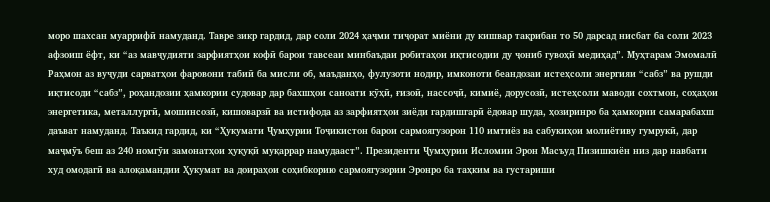моро шахсан муаррифӣ намуданд. Тавре зикр гардид, дар соли 2024 ҳаҷми тиҷорат миёни ду кишвар тақрибан то 50 дарсад нисбат ба соли 2023 афзоиш ёфт, ки “аз мавҷудияти зарфиятҳои кофӣ барои тавсеаи минбаъдаи робитаҳои иқтисодии ду ҷониб гувоҳӣ медиҳад”. Муҳтарам Эмомалӣ Раҳмон аз вуҷуди сарватҳои фаровони табиӣ ба мисли об, маъданҳо, фулузоти нодир, имконоти беандозаи истеҳсоли энергияи “сабз” ва рушди иқтисоди “сабз”, роҳандозии ҳамкории судовар дар бахшҳои саноати кӯҳӣ, ғизоӣ, нассоҷӣ, кимиё, дорусозӣ, истеҳсоли маводи сохтмон, соҳаҳои энергетика, металлургӣ, мошинсозӣ, кишоварзӣ ва истифода аз зарфиятҳои зиёди гардишгарӣ ёдовар шуда, ҳозиринро ба ҳамкории самарабахш даъват намуданд. Таъкид гардид, ки “Ҳукумати Ҷумҳурии Тоҷикистон барои сармоягузорон 110 имтиёз ва сабукиҳои молиётиву гумрукӣ, дар маҷмӯъ беш аз 240 номгӯи замонатҳои ҳуқуқӣ муқаррар намудааст”. Президенти Ҷумҳурии Исломии Эрон Масъуд Пизишкиён низ дар навбати худ омодагӣ ва алоқамандии Ҳукумат ва доираҳои соҳибкорию сармоягузории Эронро ба таҳким ва густариши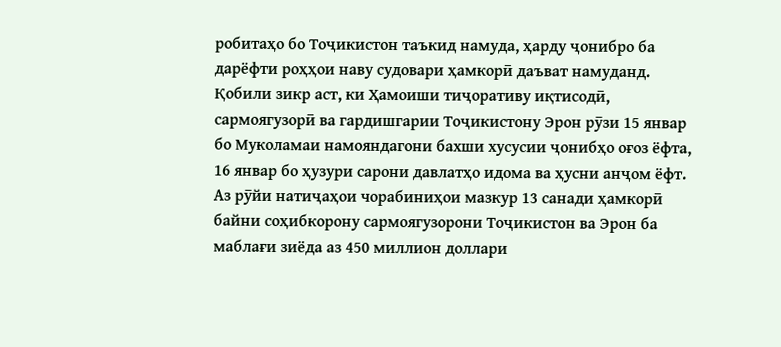робитаҳо бо Тоҷикистон таъкид намуда, ҳарду ҷонибро ба дарёфти роҳҳои наву судовари ҳамкорӣ даъват намуданд. Қобили зикр аст, ки Ҳамоиши тиҷоративу иқтисодӣ, сармоягузорӣ ва гардишгарии Тоҷикистону Эрон рӯзи 15 январ бо Муколамаи намояндагони бахши хусусии ҷонибҳо оғоз ёфта, 16 январ бо ҳузури сарони давлатҳо идома ва ҳусни анҷом ёфт. Аз рӯйи натиҷаҳои чорабиниҳои мазкур 13 санади ҳамкорӣ байни соҳибкорону сармоягузорони Тоҷикистон ва Эрон ба маблағи зиёда аз 450 миллион доллари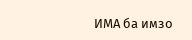ИМА ба имзо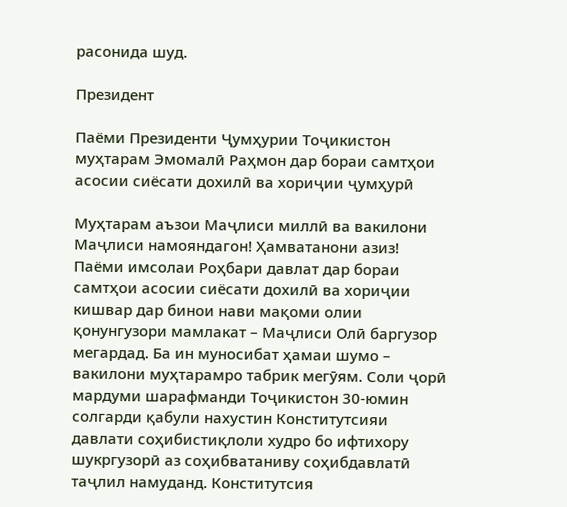расонида шуд.

Президент

Паёми Президенти Ҷумҳурии Тоҷикистон муҳтарам Эмомалӣ Раҳмон дар бораи самтҳои асосии сиёсати дохилӣ ва хориҷии ҷумҳурӣ

Муҳтарам аъзои Маҷлиси миллӣ ва вакилони Маҷлиси намояндагон! Ҳамватанони азиз! Паёми имсолаи Роҳбари давлат дар бораи самтҳои асосии сиёсати дохилӣ ва хориҷии кишвар дар бинои нави мақоми олии қонунгузори мамлакат – Маҷлиси Олӣ баргузор мегардад. Ба ин муносибат ҳамаи шумо – вакилони муҳтарамро табрик мегӯям. Соли ҷорӣ мардуми шарафманди Тоҷикистон 30-юмин солгарди қабули нахустин Конститутсияи давлати соҳибистиқлоли худро бо ифтихору шукргузорӣ аз соҳибватаниву соҳибдавлатӣ таҷлил намуданд. Конститутсия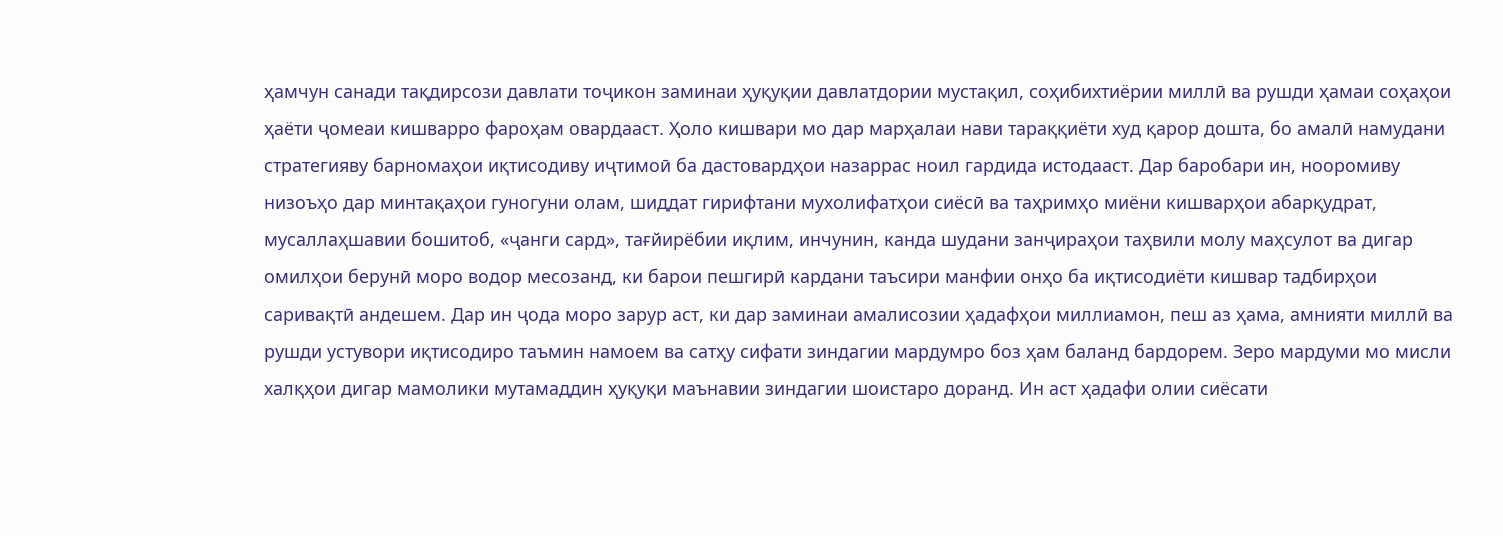ҳамчун санади тақдирсози давлати тоҷикон заминаи ҳуқуқии давлатдории мустақил, соҳибихтиёрии миллӣ ва рушди ҳамаи соҳаҳои ҳаёти ҷомеаи кишварро фароҳам овардааст. Ҳоло кишвари мо дар марҳалаи нави тараққиёти худ қарор дошта, бо амалӣ намудани стратегияву барномаҳои иқтисодиву иҷтимоӣ ба дастовардҳои назаррас ноил гардида истодааст. Дар баробари ин, нооромиву низоъҳо дар минтақаҳои гуногуни олам, шиддат гирифтани мухолифатҳои сиёсӣ ва таҳримҳо миёни кишварҳои абарқудрат, мусаллаҳшавии бошитоб, «ҷанги сард», тағйирёбии иқлим, инчунин, канда шудани занҷираҳои таҳвили молу маҳсулот ва дигар омилҳои берунӣ моро водор месозанд, ки барои пешгирӣ кардани таъсири манфии онҳо ба иқтисодиёти кишвар тадбирҳои саривақтӣ андешем. Дар ин ҷода моро зарур аст, ки дар заминаи амалисозии ҳадафҳои миллиамон, пеш аз ҳама, амнияти миллӣ ва рушди устувори иқтисодиро таъмин намоем ва сатҳу сифати зиндагии мардумро боз ҳам баланд бардорем. Зеро мардуми мо мисли халқҳои дигар мамолики мутамаддин ҳуқуқи маънавии зиндагии шоистаро доранд. Ин аст ҳадафи олии сиёсати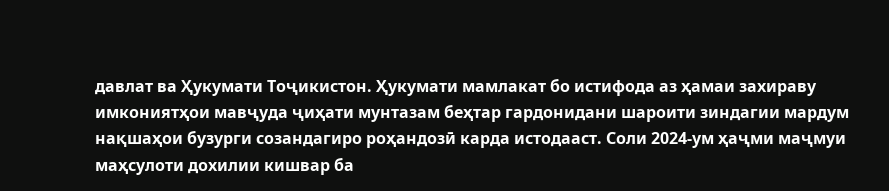давлат ва Ҳукумати Тоҷикистон. Ҳукумати мамлакат бо истифода аз ҳамаи захираву имкониятҳои мавҷуда ҷиҳати мунтазам беҳтар гардонидани шароити зиндагии мардум нақшаҳои бузурги созандагиро роҳандозӣ карда истодааст. Соли 2024-ум ҳаҷми маҷмуи маҳсулоти дохилии кишвар ба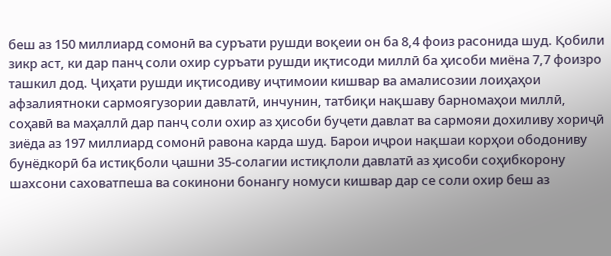беш аз 150 миллиард сомонӣ ва суръати рушди воқеии он ба 8,4 фоиз расонида шуд. Қобили зикр аст, ки дар панҷ соли охир суръати рушди иқтисоди миллӣ ба ҳисоби миёна 7,7 фоизро ташкил дод. Ҷиҳати рушди иқтисодиву иҷтимоии кишвар ва амалисозии лоиҳаҳои афзалиятноки сармоягузории давлатӣ, инчунин, татбиқи нақшаву барномаҳои миллӣ, соҳавӣ ва маҳаллӣ дар панҷ соли охир аз ҳисоби буҷети давлат ва сармояи дохиливу хориҷӣ зиёда аз 197 миллиард сомонӣ равона карда шуд. Барои иҷрои нақшаи корҳои ободониву бунёдкорӣ ба истиқболи ҷашни 35-солагии истиқлоли давлатӣ аз ҳисоби соҳибкорону шахсони саховатпеша ва сокинони бонангу номуси кишвар дар се соли охир беш аз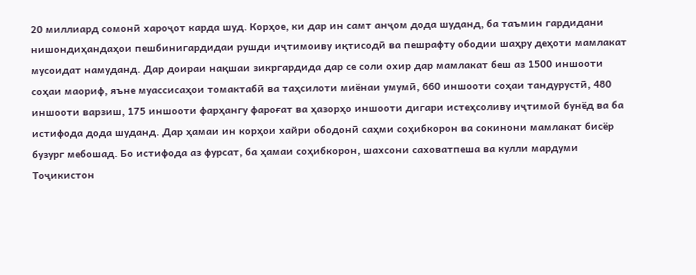20 миллиард сомонӣ хароҷот карда шуд. Корҳое, ки дар ин самт анҷом дода шуданд, ба таъмин гардидани нишондиҳандаҳои пешбинигардидаи рушди иҷтимоиву иқтисодӣ ва пешрафту ободии шаҳру деҳоти мамлакат мусоидат намуданд. Дар доираи нақшаи зикргардида дар се соли охир дар мамлакат беш аз 1500 иншооти соҳаи маориф, яъне муассисаҳои томактабӣ ва таҳсилоти миёнаи умумӣ, 660 иншооти соҳаи тандурустӣ, 480 иншооти варзиш, 175 иншооти фарҳангу фароғат ва ҳазорҳо иншооти дигари истеҳсоливу иҷтимоӣ бунёд ва ба истифода дода шуданд. Дар ҳамаи ин корҳои хайри ободонӣ саҳми соҳибкорон ва сокинони мамлакат бисёр бузург мебошад. Бо истифода аз фурсат, ба ҳамаи соҳибкорон, шахсони саховатпеша ва кулли мардуми Тоҷикистон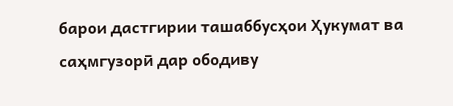барои дастгирии ташаббусҳои Ҳукумат ва саҳмгузорӣ дар ободиву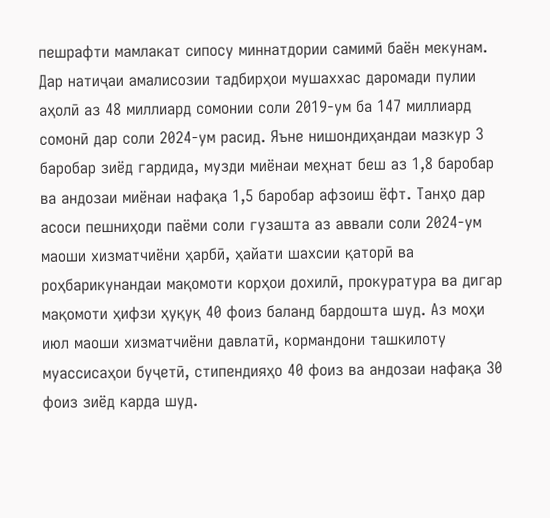пешрафти мамлакат сипосу миннатдории самимӣ баён мекунам. Дар натиҷаи амалисозии тадбирҳои мушаххас даромади пулии аҳолӣ аз 48 миллиард сомонии соли 2019-ум ба 147 миллиард сомонӣ дар соли 2024-ум расид. Яъне нишондиҳандаи мазкур 3 баробар зиёд гардида, музди миёнаи меҳнат беш аз 1,8 баробар ва андозаи миёнаи нафақа 1,5 баробар афзоиш ёфт. Танҳо дар асоси пешниҳоди паёми соли гузашта аз аввали соли 2024-ум маоши хизматчиёни ҳарбӣ, ҳайати шахсии қаторӣ ва роҳбарикунандаи мақомоти корҳои дохилӣ, прокуратура ва дигар мақомоти ҳифзи ҳуқуқ 40 фоиз баланд бардошта шуд. Аз моҳи июл маоши хизматчиёни давлатӣ, кормандони ташкилоту муассисаҳои буҷетӣ, стипендияҳо 40 фоиз ва андозаи нафақа 30 фоиз зиёд карда шуд.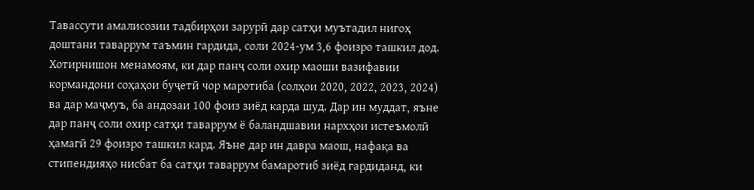Тавассути амалисозии тадбирҳои зарурӣ дар сатҳи муътадил нигоҳ доштани таваррум таъмин гардида, соли 2024-ум 3,6 фоизро ташкил дод. Хотирнишон менамоям, ки дар панҷ соли охир маоши вазифавии кормандони соҳаҳои буҷетӣ чор маротиба (солҳои 2020, 2022, 2023, 2024) ва дар маҷмуъ, ба андозаи 100 фоиз зиёд карда шуд. Дар ин муддат, яъне дар панҷ соли охир сатҳи таваррум ё баландшавии нархҳои истеъмолӣ ҳамагӣ 29 фоизро ташкил кард. Яъне дар ин давра маош, нафақа ва стипендияҳо нисбат ба сатҳи таваррум бамаротиб зиёд гардиданд, ки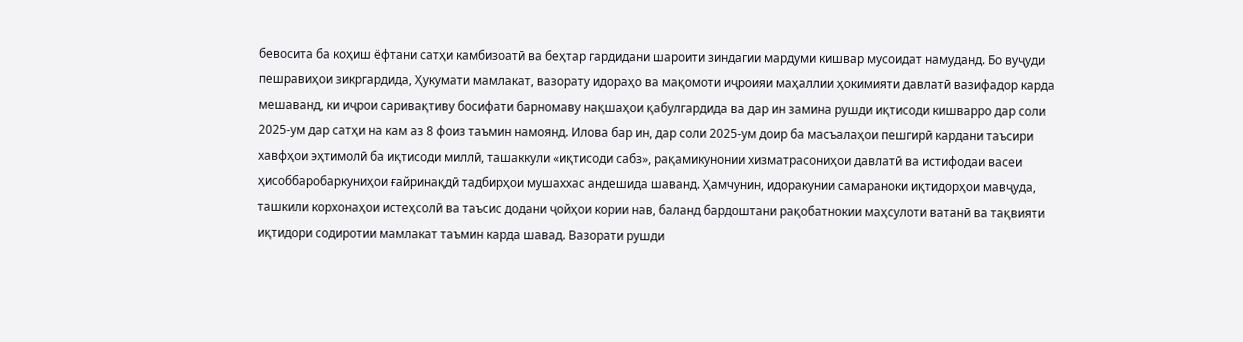бевосита ба коҳиш ёфтани сатҳи камбизоатӣ ва беҳтар гардидани шароити зиндагии мардуми кишвар мусоидат намуданд. Бо вуҷуди пешравиҳои зикргардида, Ҳукумати мамлакат, вазорату идораҳо ва мақомоти иҷроияи маҳаллии ҳокимияти давлатӣ вазифадор карда мешаванд, ки иҷрои саривақтиву босифати барномаву нақшаҳои қабулгардида ва дар ин замина рушди иқтисоди кишварро дар соли 2025-ум дар сатҳи на кам аз 8 фоиз таъмин намоянд. Илова бар ин, дар соли 2025-ум доир ба масъалаҳои пешгирӣ кардани таъсири хавфҳои эҳтимолӣ ба иқтисоди миллӣ, ташаккули «иқтисоди сабз», рақамикунонии хизматрасониҳои давлатӣ ва истифодаи васеи ҳисоббаробаркуниҳои ғайринақдӣ тадбирҳои мушаххас андешида шаванд. Ҳамчунин, идоракунии самараноки иқтидорҳои мавҷуда, ташкили корхонаҳои истеҳсолӣ ва таъсис додани ҷойҳои кории нав, баланд бардоштани рақобатнокии маҳсулоти ватанӣ ва тақвияти иқтидори содиротии мамлакат таъмин карда шавад. Вазорати рушди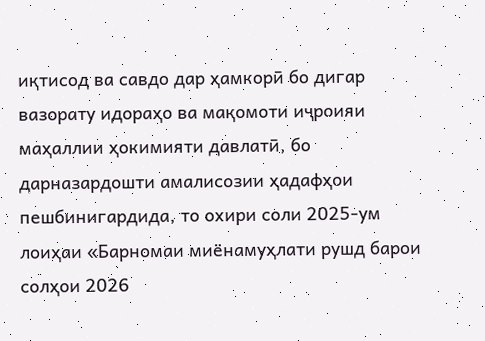иқтисод ва савдо дар ҳамкорӣ бо дигар вазорату идораҳо ва мақомоти иҷроияи маҳаллии ҳокимияти давлатӣ, бо дарназардошти амалисозии ҳадафҳои пешбинигардида, то охири соли 2025-ум лоиҳаи «Барномаи миёнамуҳлати рушд барои солҳои 2026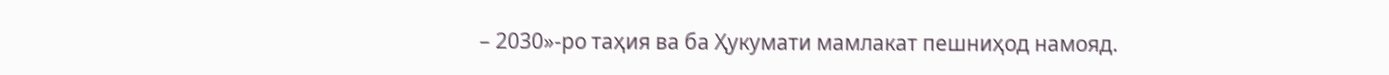– 2030»-ро таҳия ва ба Ҳукумати мамлакат пешниҳод намояд.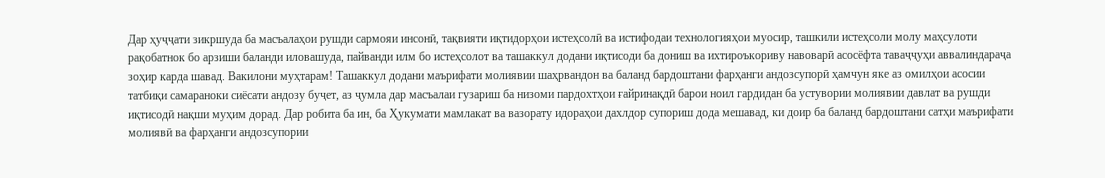Дар ҳуҷҷати зикршуда ба масъалаҳои рушди сармояи инсонӣ, тақвияти иқтидорҳои истеҳсолӣ ва истифодаи технологияҳои муосир, ташкили истеҳсоли молу маҳсулоти рақобатнок бо арзиши баланди иловашуда, пайванди илм бо истеҳсолот ва ташаккул додани иқтисоди ба дониш ва ихтироъкориву навоварӣ асосёфта таваҷҷуҳи аввалиндараҷа зоҳир карда шавад. Вакилони муҳтарам! Ташаккул додани маърифати молиявии шаҳрвандон ва баланд бардоштани фарҳанги андозсупорӣ ҳамчун яке аз омилҳои асосии татбиқи самараноки сиёсати андозу буҷет, аз ҷумла дар масъалаи гузариш ба низоми пардохтҳои ғайринақдӣ барои ноил гардидан ба устувории молиявии давлат ва рушди иқтисодӣ нақши муҳим дорад. Дар робита ба ин, ба Ҳукумати мамлакат ва вазорату идораҳои дахлдор супориш дода мешавад, ки доир ба баланд бардоштани сатҳи маърифати молиявӣ ва фарҳанги андозсупории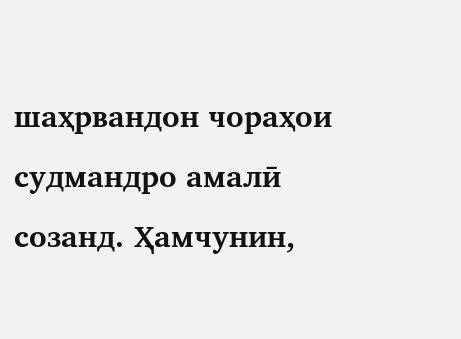шаҳрвандон чораҳои судмандро амалӣ созанд. Ҳамчунин,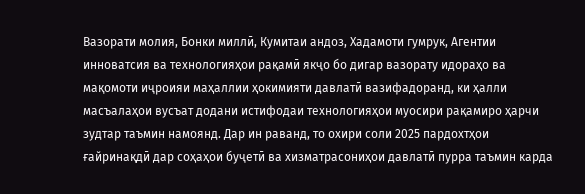Вазорати молия, Бонки миллӣ, Кумитаи андоз, Хадамоти гумрук, Агентии инноватсия ва технологияҳои рақамӣ якҷо бо дигар вазорату идораҳо ва мақомоти иҷроияи маҳаллии ҳокимияти давлатӣ вазифадоранд, ки ҳалли масъалаҳои вусъат додани истифодаи технологияҳои муосири рақамиро ҳарчи зудтар таъмин намоянд. Дар ин раванд, то охири соли 2025 пардохтҳои ғайринақдӣ дар соҳаҳои буҷетӣ ва хизматрасониҳои давлатӣ пурра таъмин карда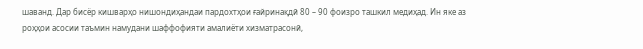шаванд. Дар бисёр кишварҳо нишондиҳандаи пардохтҳои ғайринақдӣ 80 – 90 фоизро ташкил медиҳад. Ин яке аз роҳҳои асосии таъмин намудани шаффофияти амалиёти хизматрасонӣ,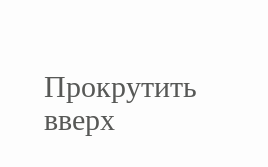Прокрутить вверх